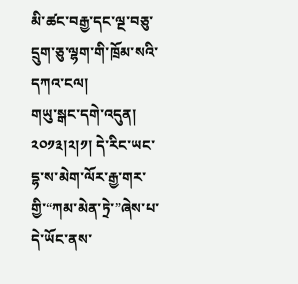མི་ཚང་བརྒྱ་དང་ལྔ་བཅུ་དྲུག་ཅུ་ལྷག་གི་ཁྲོམ་སའི་དཀའ་ངལ།
གཡུ་སྒང་དགེ་འདུན།
༢༠༡༣།༢།༡། དེ་རིང་ཡང་དྷ་ས་མེག་ལོར་རྒྱ་གར་གྱི་“ཀམ་མེན་ཏྲེ་”ཞེས་པ་དེ་ཡོང་ནས་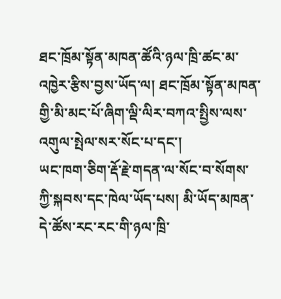ཐང་ཁྲོམ་སྟོན་མཁན་ཚོའི་ཉལ་ཁྲི་ཚང་མ་འཁྱེར་རྩིས་བྱས་ཡོད་ལ། ཐང་ཁྲོམ་སྟོན་མཁན་གྱི་མི་མང་པོ་ཞིག་ལྡི་ལིར་བཀའ་སྤྱིས་ལས་འགུལ་སྤེལ་སར་སོང་པ་དང་།
ཡང་ཁག་ཅིག་རྡོ་རྗེ་གདན་ལ་སོང་བ་སོགས་ཀྱི་སྐབས་དང་ཁེལ་ཡོད་པས། མི་ཡོད་མཁན་དེ་ཚོས་རང་རང་གི་ཉལ་ཁྲི་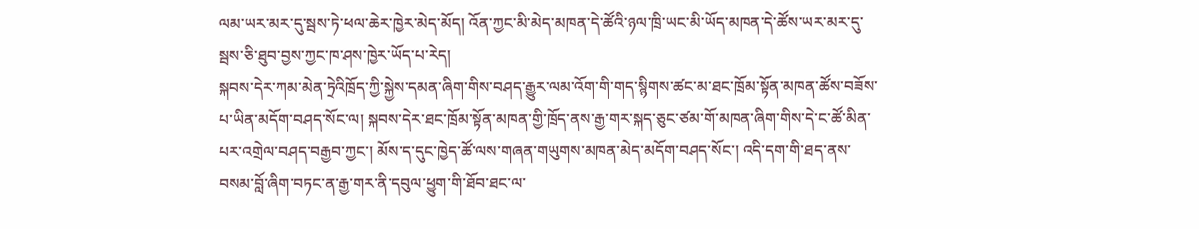ལམ་ཡར་མར་དུ་སྦས་ཏེ་ཕལ་ཆེར་ཁྱེར་མེད་མོད། འོན་ཀྱང་མི་མེད་མཁན་དེ་ཚོའི་ཉལ་ཁྲི་ཡང་མི་ཡོད་མཁན་དེ་ཚོས་ཡར་མར་དུ་སྦས་ཅི་ཐུབ་བྱས་ཀྱང་ཁ་ཤས་ཁྱེར་ཡོད་པ་རེད།
སྐབས་དེར་ཀམ་མེན་ཏྲེའིཁྲོད་ཀྱི་སྐྱེས་དམན་ཞིག་གིས་བཤད་རྒྱུར་ལམ་འོག་གི་གད་སྙིགས་ཚང་མ་ཐང་ཁྲོམ་སྟོན་མཁན་ཚོས་བཟོས་པ་ཡིན་མདོག་བཤད་སོང་ལ། སྐབས་དེར་ཐང་ཁྲོམ་སྟོན་མཁན་གྱི་ཁྲོད་ནས་རྒྱ་གར་སྐད་ཅུང་ཙམ་གོ་མཁན་ཞིག་གིས་དེ་ང་ཚོ་མིན་པར་འགྲེལ་བཤད་བརྒྱབ་ཀྱང་། མོས་ད་དུང་ཁྱེད་ཚོ་ལས་གཞན་གཡུགས་མཁན་མེད་མདོག་བཤད་སོང་། འདི་དག་གི་ཐད་ནས་བསམ་བློ་ཞིག་བཏང་ན་རྒྱ་གར་ནི་དབུལ་ཕྱུག་གི་ཐོབ་ཐང་ལ་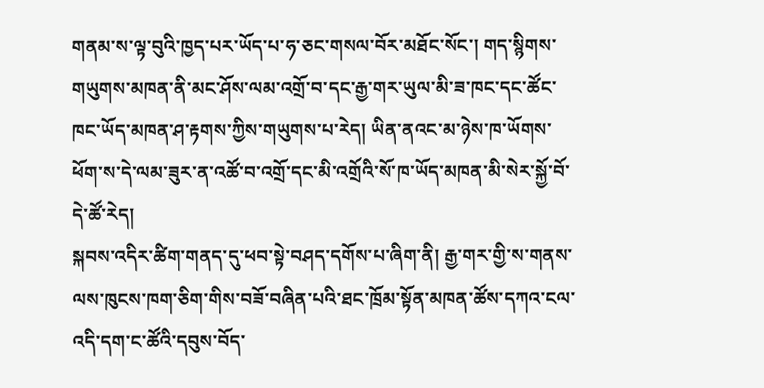གནམ་ས་ལྟ་བུའི་ཁྱད་པར་ཡོད་པ་ཧ་ཅང་གསལ་བོར་མཐོང་སོང་། གད་སྙིགས་གཡུགས་མཁན་ནི་མང་ཤོས་ལམ་འགྲོ་བ་དང་རྒྱ་གར་ཡུལ་མི་ཟ་ཁང་དང་ཚོང་ཁང་ཡོད་མཁན་ཤ་རྟགས་ཀྱིས་གཡུགས་པ་རེད། ཡིན་ནའང་མ་ཉེས་ཁ་ཡོགས་ཕོག་ས་དེ་ལམ་ཟུར་ན་འཚོ་བ་འགྲོ་དང་མི་འགྲོའི་སོ་ཁ་ཡོད་མཁན་མི་སེར་སྐྱོ་བོ་དེ་ཚོ་རེད།
སྐབས་འདིར་ཚིག་གནད་དུ་ཕབ་སྟེ་བཤད་དགོས་པ་ཞིག་ནི། རྒྱ་གར་གྱི་ས་གནས་ལས་ཁུངས་ཁག་ཅིག་གིས་བཟོ་བཞིན་པའི་ཐང་ཁྲོམ་སྟོན་མཁན་ཚོས་དཀའ་ངལ་འདི་དག་ང་ཚོའི་དབུས་བོད་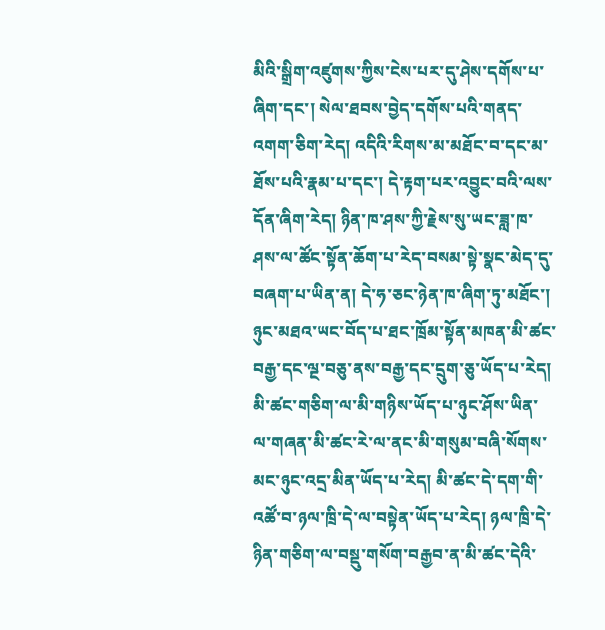མིའི་སྒྲིག་འཛུགས་ཀྱིས་ངེས་པར་དུ་ཤེས་དགོས་པ་ཞིག་དང་། སེལ་ཐབས་བྱེད་དགོས་པའི་གནད་འགག་ཅིག་རེད། འདིའི་རིགས་མ་མཐོང་བ་དང་མ་ཐོས་པའི་རྣམ་པ་དང་། དེ་རྟག་པར་འབྱུང་བའི་ལས་དོན་ཞིག་རེད། ཉིན་ཁ་ཤས་ཀྱི་རྗེས་སུ་ཡང་ཟླ་ཁ་ཤས་ལ་ཚོང་སྟོན་ཆོག་པ་རེད་བསམ་སྟེ་སྣང་མེད་དུ་བཞག་པ་ཡིན་ན། དེ་ཧ་ཅང་ཉེན་ཁ་ཞིག་ཏུ་མཐོང་། ཉུང་མཐའ་ཡང་བོད་པ་ཐང་ཁྲོམ་སྟོན་མཁན་མི་ཚང་བརྒྱ་དང་ལྔ་བཅུ་ནས་བརྒྱ་དང་དྲུག་ཅུ་ཡོད་པ་རེད། མི་ཚང་གཅིག་ལ་མི་གཉིས་ཡོད་པ་ཉུང་ཤོས་ཡིན་ལ་གཞན་མི་ཚང་རེ་ལ་ནང་མི་གསུམ་བཞི་སོགས་མང་ཉུང་འདྲ་མིན་ཡོད་པ་རེད། མི་ཚང་དེ་དག་གི་འཚོ་བ་ཉལ་ཁྲི་དེ་ལ་བསྟེན་ཡོད་པ་རེད། ཉལ་ཁྲི་དེ་ཉིན་གཅིག་ལ་བསྡུ་གསོག་བརྒྱབ་ན་མི་ཚང་དེའི་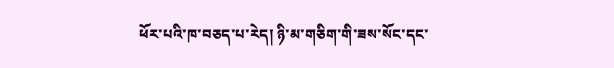ཕོར་པའི་ཁ་བཅད་པ་རེད། ཉི་མ་གཅིག་གི་ཟས་སོང་དང་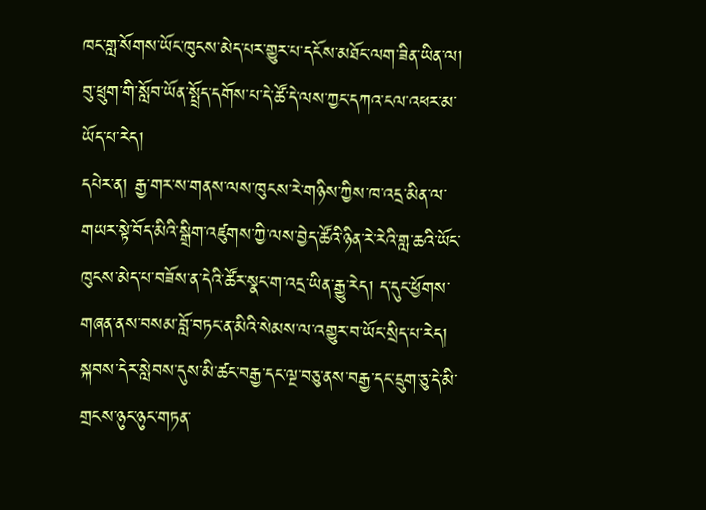ཁང་གླ་སོགས་ཡོང་ཁུངས་མེད་པར་གྱུར་པ་དངོས་མཐོང་ལག་ཟིན་ཡིན་ལ། བུ་ཕྲུག་གི་སློབ་ཡོན་སྤྲོད་དགོས་པ་དེ་ཚོ་དེ་ལས་ཀྱང་དཀའ་ངལ་འཕར་མ་ཡོད་པ་རེད།
དཔེར་ན། རྒྱ་གར་ས་གནས་ལས་ཁུངས་རེ་གཉིས་ཀྱིས་ཁ་འདྲ་མིན་ལ་གཡར་སྟེ་བོད་མིའི་སྒྲིག་འཛུགས་ཀྱི་ལས་བྱེད་ཚོའི་ཉིན་རེ་རེའི་གླ་ཆའི་ཡོང་ཁུངས་མེད་པ་བཟོས་ན་དེའི་ཚོར་སྣང་ག་འདྲ་ཡིན་རྒྱུ་རེད། ད་དུང་ཕྱོགས་གཞན་ནས་བསམ་བློ་བཏང་ན་མིའི་སེམས་ལ་འགྱུར་བ་ཡོང་སྲིད་པ་རེད། སྐབས་དེར་སླེབས་དུས་མི་ཚང་བརྒྱ་དང་ལྔ་བཅུ་ནས་བརྒྱ་དང་དྲུག་ཅུ་དེ་མི་གྲངས་ཉུང་ཉུང་གཏན་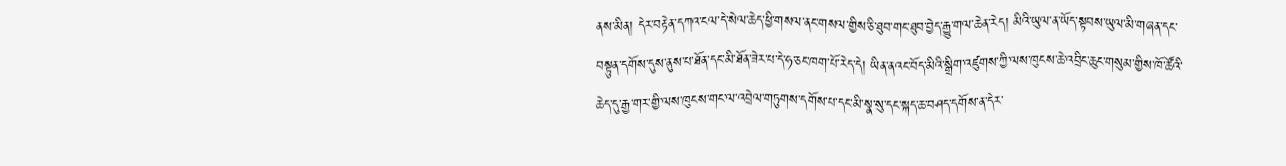ནས་མིན། དེར་བརྟེན་དཀའ་ངལ་དེ་སེལ་ཆེད་ཕྱི་གསལ་ནང་གསལ་གྱིས་ཅི་ཐུབ་གང་ཐུབ་བྱེད་རྒྱུ་གལ་ཆེན་རེད། མིའི་ཡུལ་ན་ཡོད་སྟབས་ཡུལ་མི་གཞན་དང་བསྟུན་དགོས་དུས་ནུས་པ་ཐོན་དང་མི་ཐོན་ཟེར་པ་དེ་ཧ་ཅང་ཁག་པོ་རེད་དེ། ཡིན་ནའང་བོད་མིའི་སྒྲིག་འཛུགས་ཀྱི་ལས་ཁུངས་ཆེ་འབྲིང་ཆུང་གསུམ་གྱིས་ཁོ་ཚོའི་ཆེད་དུ་རྒྱ་གར་གྱི་ལས་ཁུངས་གང་ལ་འབྲེལ་གཏུགས་དགོས་པ་དང་མི་སྣ་སུ་དང་སྐད་ཆ་བཤད་དགོས་ན་དེར་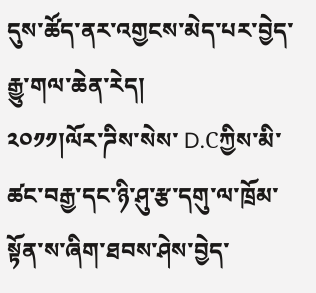དུས་ཚོད་ནར་འགྱངས་མེད་པར་བྱེད་རྒྱུ་གལ་ཆེན་རེད།
༢༠༡༡།ལོར་ཌིས་སེས་ D.Cཀྱིས་མི་ཚང་བརྒྱ་དང་ཉི་ཤུ་རྩ་དགུ་ལ་ཁྲོམ་སྟོན་ས་ཞིག་ཐབས་ཤེས་བྱེད་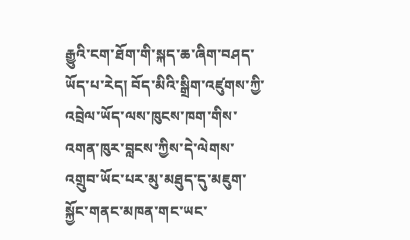རྒྱུའི་ངག་ཐོག་གི་སྐད་ཆ་ཞིག་བཤད་ཡོད་པ་རེད། བོད་མིའི་སྒྲིག་འཛུགས་ཀྱི་འབྲེལ་ཡོད་ལས་ཁུངས་ཁག་གིས་འགན་ཁུར་བླངས་ཀྱིས་དེ་ལེགས་འགྲུབ་ཡོང་པར་མུ་མཐུད་དུ་མཇུག་སྐྱོང་གནང་མཁན་གང་ཡང་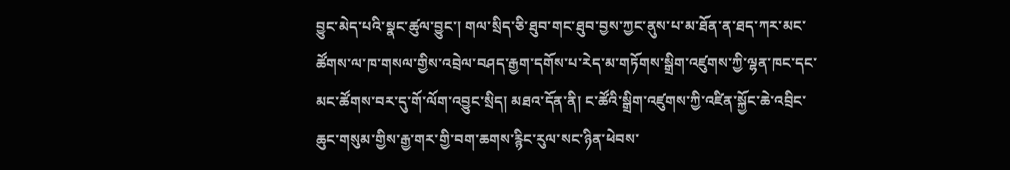བྱུང་མེད་པའི་སྣང་ཚུལ་བྱུང་། གལ་སྲིད་ཅི་ཐུབ་གང་ཐུབ་བྱས་ཀྱང་ནུས་པ་མ་ཐོན་ན་ཐད་ཀར་མང་ཚོགས་ལ་ཁ་གསལ་གྱིས་འབྲེལ་བཤད་རྒྱག་དགོས་པ་རེད་མ་གཏོགས་སྒྲིག་འཛུགས་ཀྱི་ལྷན་ཁང་དང་མང་ཚོགས་བར་དུ་གོ་ལོག་འབྱུང་སྲིད། མཐའ་དོན་ནི། ང་ཚོའི་སྒྲིག་འཛུགས་ཀྱི་འཛིན་སྐྱོང་ཆེ་འབྲིང་ཆུང་གསུམ་གྱིས་རྒྱ་གར་གྱི་བག་ཆགས་རྙིང་རུལ་སང་ཉིན་ཕེབས་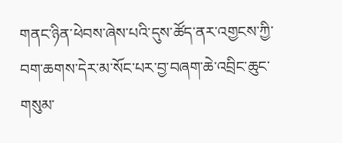གནང་ཉིན་ཕེབས་ཞེས་པའི་དུས་ཚོད་ནར་འགྱངས་ཀྱི་བག་ཆགས་དེར་མ་སོང་པར་བྱ་བཞག་ཆེ་འབྲིང་ཆུང་གསུམ་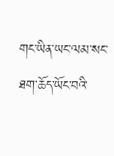གང་ཡིན་ཡང་ལམ་སང་ཐག་ཆོད་ཡོང་བའི་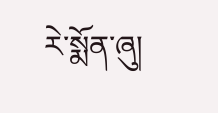རེ་སྨོན་ཞུ།